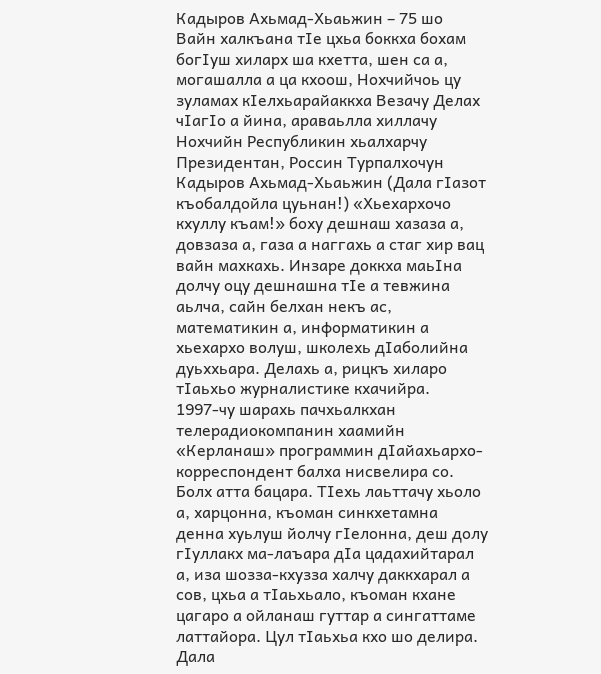Кадыров Ахьмад-Хьаьжин – 75 шо
Вайн халкъана тIе цхьа боккха бохам богIуш хиларх ша кхетта, шен са а, могашалла а ца кхоош, Нохчийчоь цу зуламах кIелхьарайаккха Везачу Делах чIагIо а йина, араваьлла хиллачу Нохчийн Республикин хьалхарчу Президентан, Россин Турпалхочун Кадыров Ахьмад-Хьаьжин (Дала гӀазот къобалдойла цуьнан!) «Хьехархочо кхуллу къам!» боху дешнаш хазаза а, довзаза а, газа а наггахь а стаг хир вац вайн махкахь. Инзаре доккха маьIна долчу оцу дешнашна тIе а тевжина аьлча, сайн белхан некъ ас, математикин а, информатикин а хьехархо волуш, школехь дӀаболийна дуьххьара. Делахь а, рицкъ хиларо тIаьхьо журналистике кхачийра.
1997-чу шарахь пачхьалкхан телерадиокомпанин хаамийн «Керланаш» программин дӀайахьархо-корреспондент балха нисвелира со. Болх атта бацара. ТIехь лаьттачу хьоло а, харцонна, къоман синкхетамна денна хуьлуш йолчу гIелонна, деш долу гIуллакх ма-лаъара дIа цадахийтарал а, иза шозза-кхузза халчу даккхарал а сов, цхьа а тIаьхьало, къоман кхане цагаро а ойланаш гуттар а сингаттаме латтайора. Цул тӀаьхьа кхо шо делира. Дала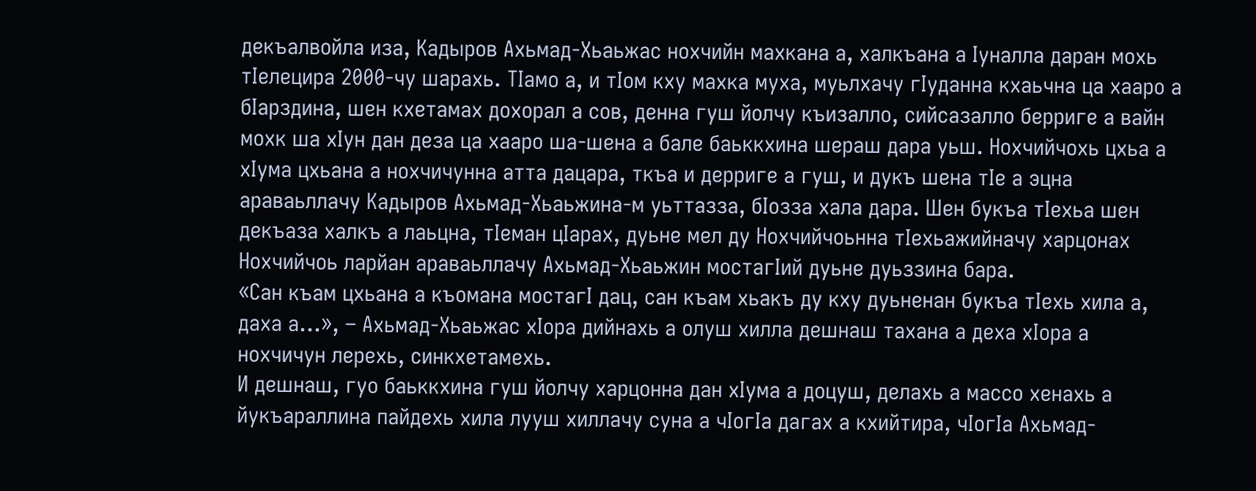декъалвойла иза, Кадыров Ахьмад-Хьаьжас нохчийн махкана а, халкъана а Ӏуналла даран мохь тӀелецира 2000-чу шарахь. ТIамо а, и тIом кху махка муха, муьлхачу гIуданна кхаьчна ца хааро а бIарздина, шен кхетамах дохорал а сов, денна гуш йолчу къизалло, сийсазалло берриге а вайн мохк ша хIун дан деза ца хааро ша-шена а бале баьккхина шераш дара уьш. Нохчийчохь цхьа а хIума цхьана а нохчичунна атта дацара, ткъа и дерриге а гуш, и дукъ шена тIе а эцна араваьллачу Кадыров Ахьмад-Хьаьжина-м уьттазза, бIозза хала дара. Шен букъа тIехьа шен декъаза халкъ а лаьцна, тIеман цIарах, дуьне мел ду Нохчийчоьнна тIехьажийначу харцонах Нохчийчоь ларйан араваьллачу Ахьмад-Хьаьжин мостагIий дуьне дуьззина бара.
«Сан къам цхьана а къомана мостагI дац, сан къам хьакъ ду кху дуьненан букъа тIехь хила а, даха а…», – Ахьмад-Хьаьжас хIора дийнахь а олуш хилла дешнаш тахана а деха хIора а нохчичун лерехь, синкхетамехь.
И дешнаш, гуо баьккхина гуш йолчу харцонна дан хIума а доцуш, делахь а массо хенахь а йукъараллина пайдехь хила лууш хиллачу суна а чIогIа дагах а кхийтира, чIогIа Ахьмад-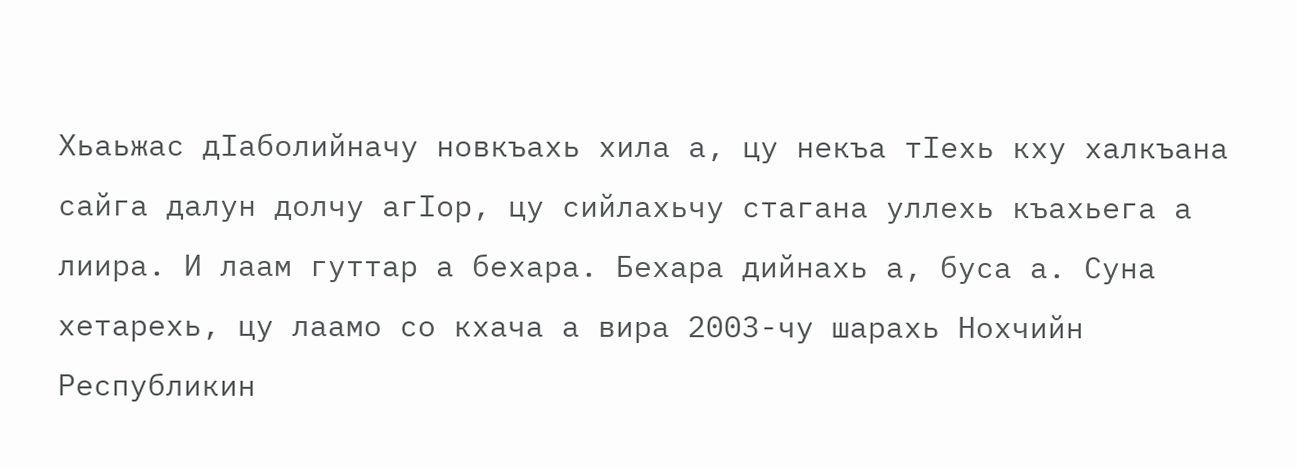Хьаьжас дIаболийначу новкъахь хила а, цу некъа тIехь кху халкъана сайга далун долчу агIор, цу сийлахьчу стагана уллехь къахьега а лиира. И лаам гуттар а бехара. Бехара дийнахь а, буса а. Суна хетарехь, цу лаамо со кхача а вира 2003-чу шарахь Нохчийн Республикин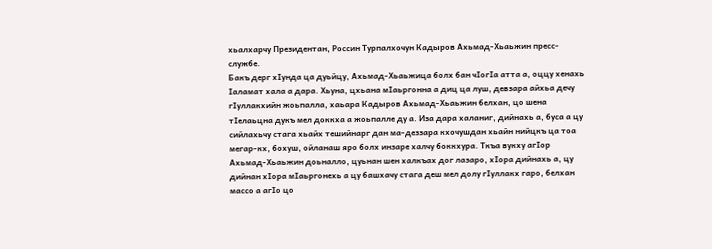хьалхарчу Президентан, Россин Турпалхочун Кадыров Ахьмад-Хьаьжин пресс-службе.
Бакъ дерг хIунда ца дуьйцу, Ахьмад-Хьаьжица болх бан чIогIа атта а, оццу хенахь Iаламат хала а дара. Хьуна, цхьана мIаьргонна а диц ца луш, девзара айхьа дечу гIуллакхийн жоьпалла, хаьара Кадыров Ахьмад-Хьаьжин белхан, цо шена тIелаьцна дукъ мел доккха а жоьпалле ду а. Иза дара халаниг, дийнахь а, буса а цу сийлахьчу стага хьайх тешийнарг дан ма-деззара кхочушдан хьайн нийцкъ ца тоа мегар-кх, бохуш, ойланаш яро болх инзаре халчу боккхура. Ткъа вукху агIор Ахьмад-Хьаьжин доьналло, цуьнан шен халкъах дог лазаро, хIора дийнахь а, цу дийнан хIора мIаьргонехь а цу башхачу стага деш мел долу гIуллакх гаро, белхан массо а агIо цо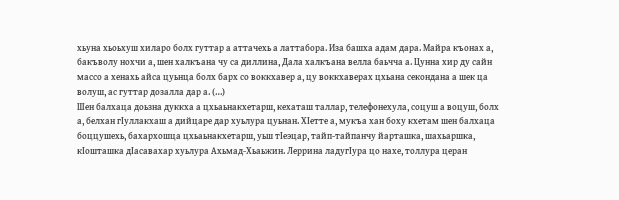хьуна хьоьхуш хиларо болх гуттар а аттачехь а латтабора. Иза башха адам дара. Майра къонах а, бакъволу нохчи а, шен халкъана чу са диллина, Дала халкъана велла баьчча а. Цунна хир ду сайн массо а хенахь айса цуьнца болх барх со воккхавер а, цу воккхаверах цхьана секондана а шек ца волуш, ас гуттар дозалла дар а. (…)
Шен балхаца доьзна дуккха а цхьаьнакхетарш, кехаташ таллар, телефонехула, соцуш а воцуш, болх а, белхан гӀуллакхаш а дийцаре дар хуьлура цуьнан. ХӀетте а, мукъа хан боху кхетам шен балхаца боццушехь, бахархошца цхьаьнакхетарш, уьш тӀеэцар, тайп-тайпанчу йарташка, шахьаршка, кӀошташка дӀасавахар хуьлура Ахьмад-Хьаьжин. Леррина ладугӀура цо нахе, толлура церан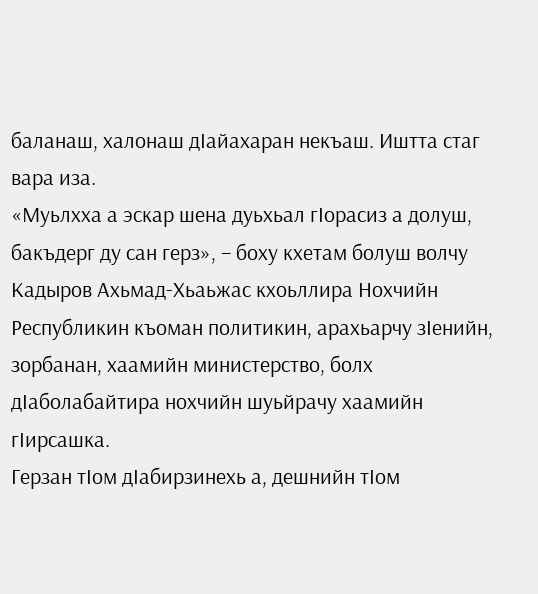баланаш, халонаш дӀайахаран некъаш. Иштта стаг вара иза.
«Муьлхха а эскар шена дуьхьал гӀорасиз а долуш, бакъдерг ду сан герз», – боху кхетам болуш волчу Кадыров Ахьмад-Хьаьжас кхоьллира Нохчийн Республикин къоман политикин, арахьарчу зӀенийн, зорбанан, хаамийн министерство, болх дӀаболабайтира нохчийн шуьйрачу хаамийн гӀирсашка.
Герзан тӀом дӀабирзинехь а, дешнийн тӀом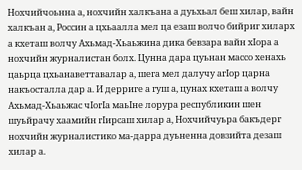Нохчийчоьнна а, нохчийн халкъана а дуьхьал беш хилар, вайн халкъан а, Россин а цхьаалла мел ца езаш волчо бийриг хиларх а кхеташ волчу Ахьмад-Хьаьжина дика бевзара вайн хIора а нохчийн журналистан болх. Цунна дара цуьнан массо хенахь цаьрца цхьанаветтавалар а, шега мел далучу агIор царна накъосталла дар а. И дерриге а гуш а, цунах кхеташ а волчу Ахьмад-Хьаьжас чӀогӀа маьӀне лорура республикин шен шуьйрачу хаамийн гӀирсаш хилар а, Нохчийчуьра бакъдерг нохчийн журналистико ма-дарра дуьненна довзийта дезаш хилар а.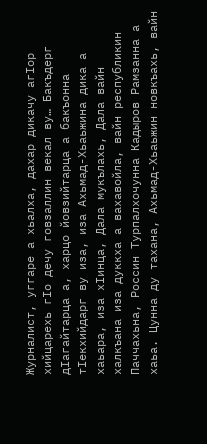Журналист, уггаре а хьалха, дахар дикачу агӀор хийцарехь гӀо дечу говзаллин векал ву… Бакъдерг дӀагайтарца а, харцо йовзийтарца а бакъонна тӀекхийдарг ву иза, иза Ахьмад-Хьаьжина дика а хаьара, иза хIинца, Дала мукълахь, Дала вайн халкъана иза дуккха а вахавойла, вайн республикин Паччахьна, Россин Турпалхочунна Кадыров Рамзанна а хаьа. Цунна ду тахана, Ахьмад-Хьаьжин новкъахь, вайн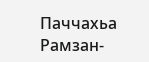Паччахьа Рамзан-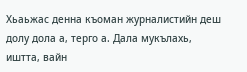Хьаьжас денна къоман журналистийн деш долу дола а, терго а. Дала мукълахь, иштта, вайн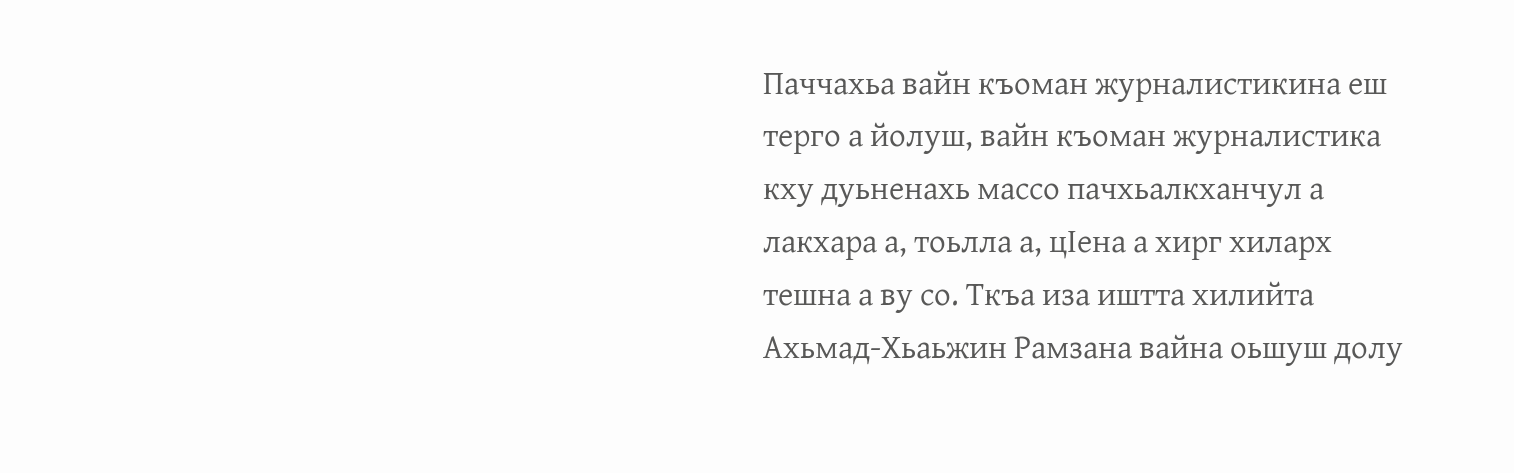Паччахьа вайн къоман журналистикина еш терго а йолуш, вайн къоман журналистика кху дуьненахь массо пачхьалкханчул а лакхара а, тоьлла а, цIена а хирг хиларх тешна а ву со. Ткъа иза иштта хилийта Ахьмад-Хьаьжин Рамзана вайна оьшуш долу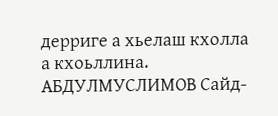дерриге а хьелаш кхолла а кхоьллина.
АБДУЛМУСЛИМОВ Сайд-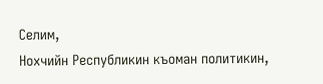Селим,
Нохчийн Республикин къоман политикин,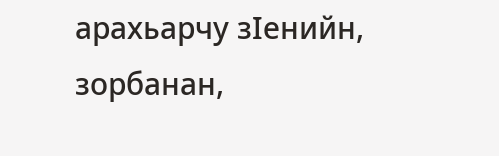арахьарчу зӀенийн, зорбанан,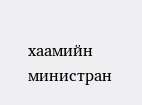хаамийн министран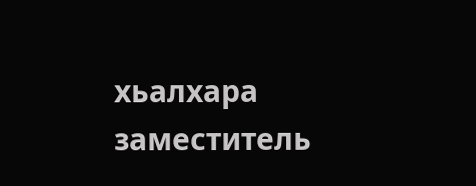хьалхара заместитель